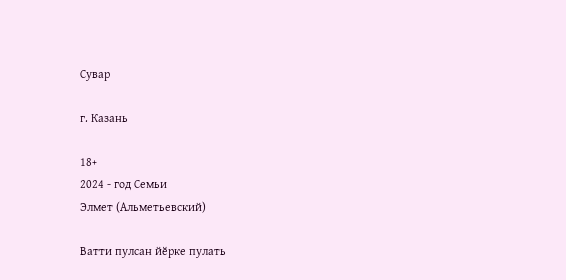Сувар

г. Казань

18+
2024 - год Семьи
Элмет (Альметьевский)

Ватти пулсан йӗрке пулать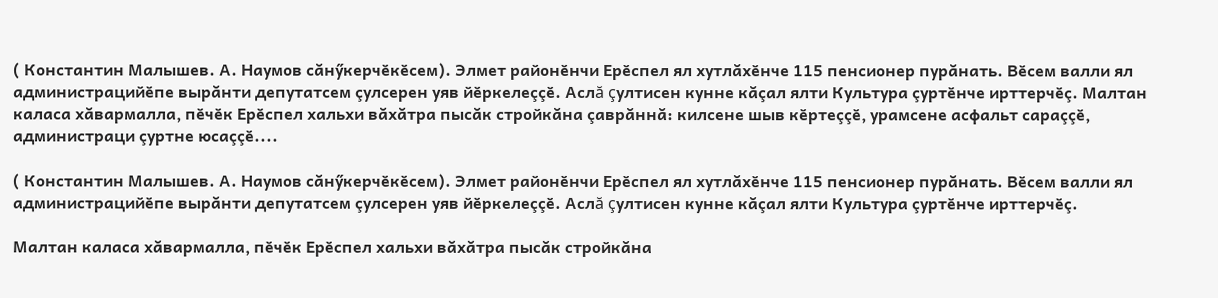( Константин Малышев. А. Наумов сăнӳкерчӗкӗсем). Элмет районӗнчи Ерӗспел ял хутлăхӗнче 115 пенсионер пурăнать. Вӗсем валли ял администрацийӗпе вырăнти депутатсем çулсерен уяв йӗркелеççӗ. Аслă çултисен кунне кăçал ялти Культура çуртӗнче ирттерчӗç. Малтан каласа хăвармалла, пӗчӗк Ерӗспел хальхи вăхăтра пысăк стройкăна çаврăннă: килсене шыв кӗртеççӗ, урамсене асфальт сараççӗ, администраци çуртне юсаççӗ....

( Константин Малышев. А. Наумов сăнӳкерчӗкӗсем). Элмет районӗнчи Ерӗспел ял хутлăхӗнче 115 пенсионер пурăнать. Вӗсем валли ял администрацийӗпе вырăнти депутатсем çулсерен уяв йӗркелеççӗ. Аслă çултисен кунне кăçал ялти Культура çуртӗнче ирттерчӗç.

Малтан каласа хăвармалла, пӗчӗк Ерӗспел хальхи вăхăтра пысăк стройкăна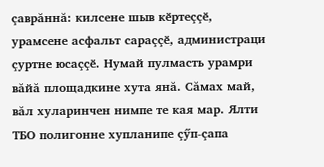çаврăннă: килсене шыв кӗртеççӗ, урамсене асфальт сараççӗ, администраци çуртне юсаççӗ. Нумай пулмасть урамри вăйă площадкине хута янă. Сăмах май, вăл хуларинчен нимпе те кая мар. Ялти ТБО полигонне хупланипе çӳп-çапа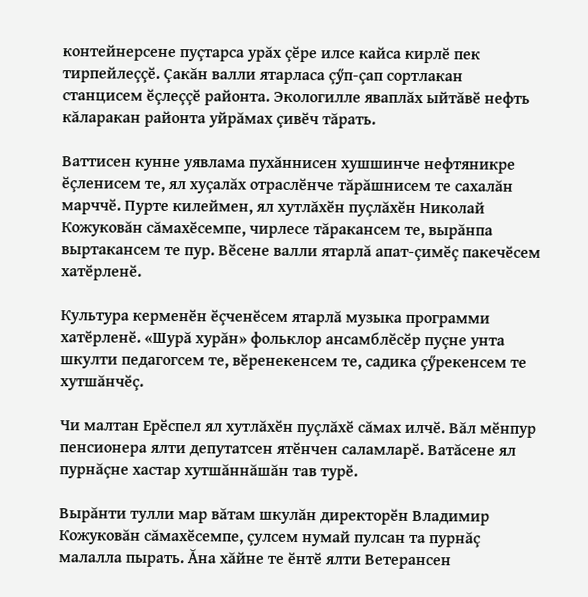контейнерсене пуçтарса урăх çӗре илсе кайса кирлӗ пек тирпейлеççӗ. Çакăн валли ятарласа çӳп-çап сортлакан станцисем ӗçлеççӗ районта. Экологилле яваплăх ыйтăвӗ нефть кăларакан районта уйрăмах çивӗч тăрать.

Ваттисен кунне уявлама пухăннисен хушшинче нефтяникре ӗçленисем те, ял хуçалăх отраслӗнче тăрăшнисем те сахалăн марччӗ. Пурте килеймен, ял хутлăхӗн пуçлăхӗн Николай Кожуковăн сăмахӗсемпе, чирлесе тăракансем те, вырăнпа выртакансем те пур. Вӗсене валли ятарлă апат-çимӗç пакечӗсем хатӗрленӗ.

Культура керменӗн ӗçченӗсем ятарлă музыка программи хатӗрленӗ. «Шурă хурăн» фольклор ансамблӗсӗр пуçне унта шкулти педагогсем те, вӗренекенсем те, садика çӳрекенсем те хутшăнчӗç.

Чи малтан Ерӗспел ял хутлăхӗн пуçлăхӗ сăмах илчӗ. Вăл мӗнпур пенсионера ялти депутатсен ятӗнчен саламларӗ. Ватăсене ял пурнăçне хастар хутшăннăшăн тав турӗ.

Вырăнти тулли мар вăтам шкулăн директорӗн Владимир Кожуковăн сăмахӗсемпе, çулсем нумай пулсан та пурнăç малалла пырать. Ăна хăйне те ӗнтӗ ялти Ветерансен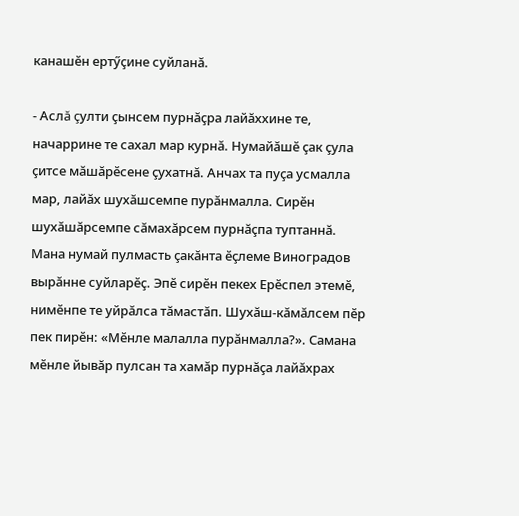канашӗн ертӳçине суйланă.

- Аслă çулти çынсем пурнăçра лайăххине те, начаррине те сахал мар курнă. Нумайăшӗ çак çула çитсе мăшăрӗсене çухатнă. Анчах та пуçа усмалла мар, лайăх шухăшсемпе пурăнмалла. Сирӗн шухăшăрсемпе сăмахăрсем пурнăçпа туптаннă. Мана нумай пулмасть çакăнта ӗçлеме Виноградов вырăнне суйларӗç. Эпӗ сирӗн пекех Ерӗспел этемӗ, нимӗнпе те уйрăлса тăмастăп. Шухăш-кăмăлсем пӗр пек пирӗн: «Мӗнле малалла пурăнмалла?». Самана мӗнле йывăр пулсан та хамăр пурнăçа лайăхрах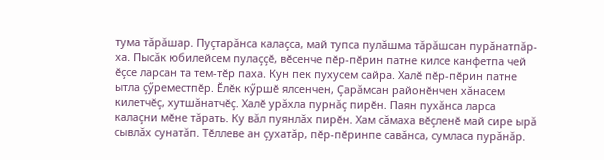тума тăрăшар. Пуçтарăнса калаçса, май тупса пулăшма тăрăшсан пурăнатпăр-ха. Пысăк юбилейсем пулаççӗ, вӗсенче пӗр-пӗрин патне килсе канфетпа чей ӗçсе ларсан та тем-тӗр паха. Кун пек пухусем сайра. Халӗ пӗр-пӗрин патне ытла çӳреместпӗр. Ӗлӗк кӳршӗ ялсенчен, Çарăмсан районӗнчен хăнасем килетчӗç, хутшăнатчӗç. Халӗ урăхла пурнăç пирӗн. Паян пухăнса ларса калаçни мӗне тăрать. Ку вăл пуянлăх пирӗн. Хам сăмаха вӗçленӗ май сире ырă сывлăх сунатăп. Тӗллеве ан çухатăр, пӗр-пӗринпе савăнса, сумласа пурăнăр.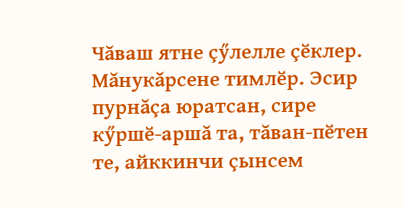Чăваш ятне çӳлелле çӗклер. Мăнукăрсене тимлӗр. Эсир пурнăçа юратсан, сире кӳршӗ-аршă та, тăван-пӗтен те, айккинчи çынсем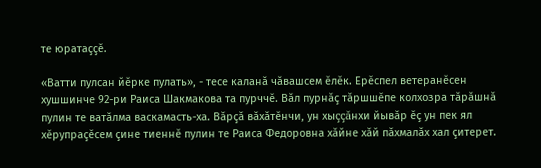те юратаççӗ.

«Ватти пулсан йӗрке пулать», - тесе каланă чăвашсем ӗлӗк. Ерӗспел ветеранӗсен хушшинче 92-ри Раиса Шакмакова та пурччӗ. Вăл пурнăç тăршшӗпе колхозра тăрăшнă пулин те ватăлма васкамасть-ха. Вăрçă вăхăтӗнчи, ун хыççăнхи йывăр ӗç ун пек ял хӗрупраçӗсем çине тиеннӗ пулин те Раиса Федоровна хăйне хăй пăхмалăх хал çитерет.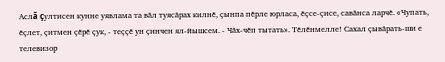Аслă çултисен кунне уявлама та вăл туясăрах килнӗ, çынпа пӗрле юрласа, ӗçсе-çисе, савăнса ларчӗ. «Чупать, ӗçлет, çитмен çӗрӗ çук, - теççӗ ун çинчен ял-йышсем. - Чăх-чӗп тытать». Тӗлӗнмелле! Сахал çывăрать-ши е телевизор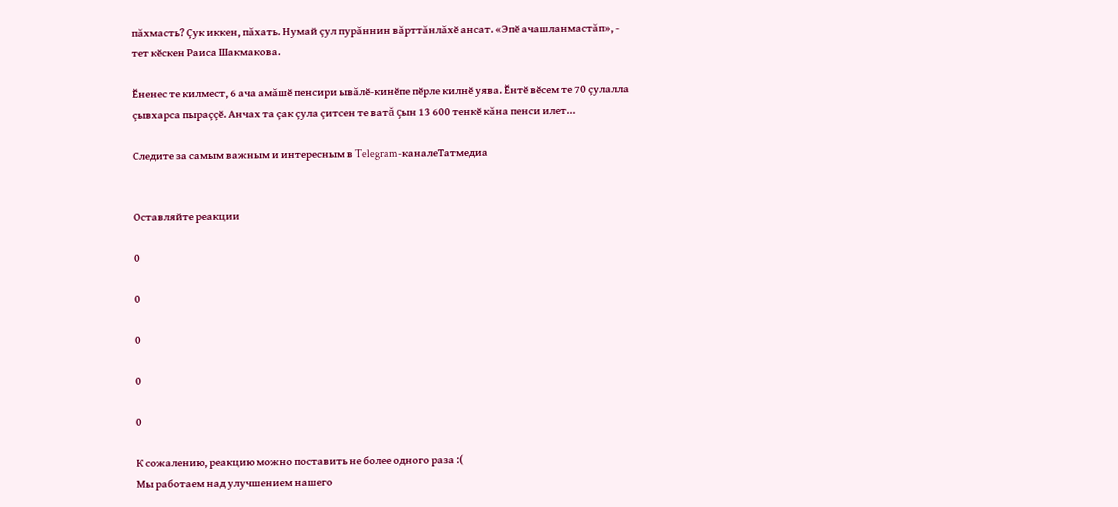пăхмасть? Çук иккен, пăхать. Нумай çул пурăннин вăрттăнлăхӗ ансат. «Эпӗ ачашланмастăп», - тет кӗскен Раиса Шакмакова.

Ӗненес те килмест, 6 ача амăшӗ пенсири ывăлӗ-кинӗпе пӗрле килнӗ уява. Ӗнтӗ вӗсем те 70 çулалла çывхарса пыраççӗ. Анчах та çак çула çитсен те ватă çын 13 600 тенкӗ кăна пенси илет...

Следите за самым важным и интересным в Telegram-каналеТатмедиа


Оставляйте реакции

0

0

0

0

0

К сожалению, реакцию можно поставить не более одного раза :(
Мы работаем над улучшением нашего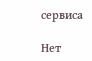сервиса

Нет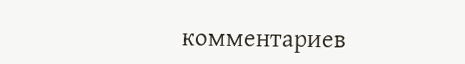комментариев